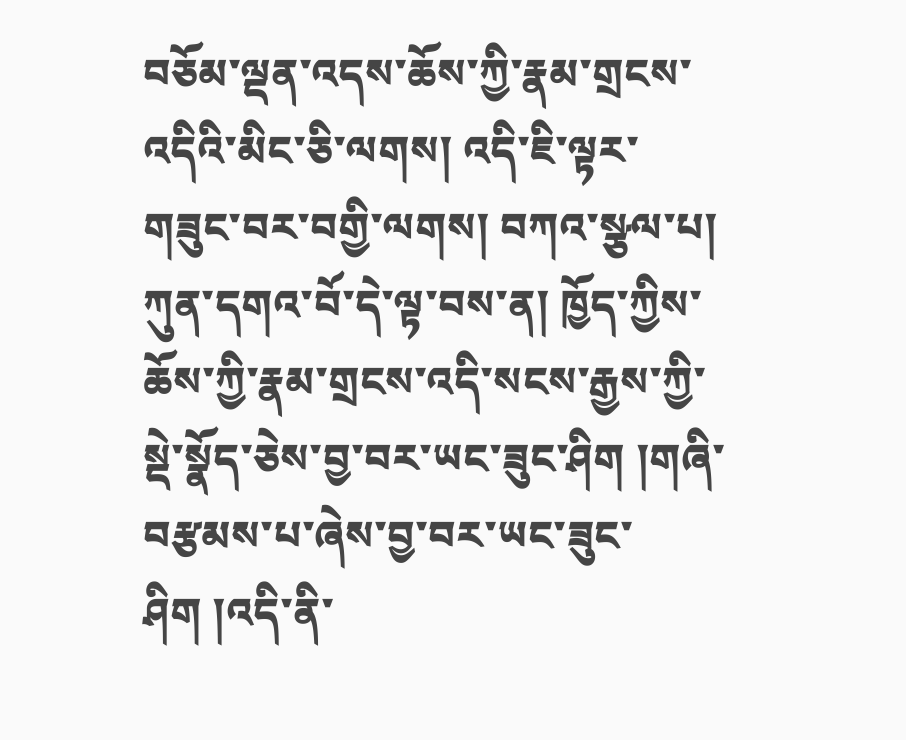བཅོམ་ལྡན་འདས་ཆོས་ཀྱི་རྣམ་གྲངས་འདིའི་མིང་ཅི་ལགས། འདི་ཇི་ལྟར་གཟུང་བར་བགྱི་ལགས། བཀའ་སྩལ་པ། ཀུན་དགའ་བོ་དེ་ལྟ་བས་ན། ཁྱོད་ཀྱིས་ཆོས་ཀྱི་རྣམ་གྲངས་འདི་སངས་རྒྱས་ཀྱི་སྡེ་སྣོད་ཅེས་བྱ་བར་ཡང་ཟུང་ཤིག །གཞི་བརྩམས་པ་ཞེས་བྱ་བར་ཡང་ཟུང་ཤིག །འདི་ནི་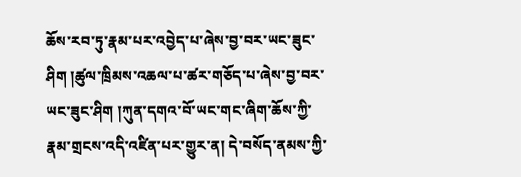ཆོས་རབ་ཏུ་རྣམ་པར་འབྱེད་པ་ཞེས་བྱ་བར་ཡང་ཟུང་ཤིག །ཚུལ་ཁྲིམས་འཆལ་པ་ཚར་གཅོད་པ་ཞེས་བྱ་བར་ཡང་ཟུང་ཤིག །ཀུན་དགའ་བོ་ཡང་གང་ཞིག་ཆོས་ཀྱི་རྣམ་གྲངས་འདི་འཛིན་པར་གྱུར་ན། དེ་བསོད་ནམས་ཀྱི་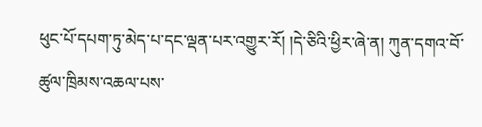ཕུང་པོ་དཔག་ཏུ་མེད་པ་དང་ལྡན་པར་འགྱུར་རོ། །དེ་ཅིའི་ཕྱིར་ཞེ་ན། ཀུན་དགའ་བོ་ཚུལ་ཁྲིམས་འཆལ་པས་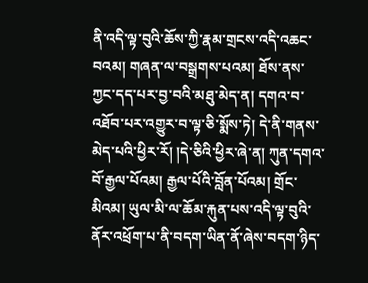ནི་འདི་ལྟ་བུའི་ཆོས་ཀྱི་རྣམ་གྲངས་འདི་འཆང་བའམ། གཞན་ལ་བསྒྲགས་པའམ། ཐོས་ནས་ཀྱང་དད་པར་བྱ་བའི་མཐུ་མེད་ན། དགའ་བ་འཐོབ་པར་འགྱུར་བ་ལྟ་ཅི་སྨོས་ཏེ། དེ་ནི་གནས་མེད་པའི་ཕྱིར་རོ། །དེ་ཅིའི་ཕྱིར་ཞེ་ན། ཀུན་དགའ་བོ་རྒྱལ་པོའམ། རྒྱལ་པོའི་བློན་པོའམ། གྲོང་མིའམ། ཡུལ་མི་ལ་ཆོམ་རྐུན་པས་འདི་ལྟ་བུའི་ནོར་འཕྲོག་པ་ནི་བདག་ཡིན་ནོ་ཞེས་བདག་ཉིད་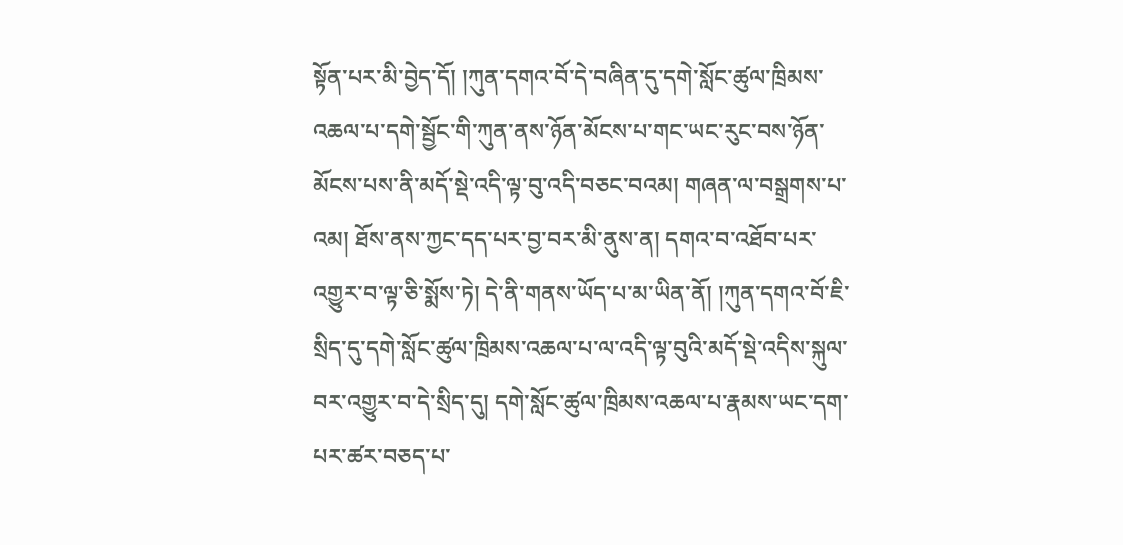སྟོན་པར་མི་བྱེད་དོ། །ཀུན་དགའ་བོ་དེ་བཞིན་དུ་དགེ་སློང་ཚུལ་ཁྲིམས་འཆལ་པ་དགེ་སྦྱོང་གི་ཀུན་ནས་ཉོན་མོངས་པ་གང་ཡང་རུང་བས་ཉོན་མོངས་པས་ནི་མདོ་སྡེ་འདི་ལྟ་བུ་འདི་བཅང་བའམ། གཞན་ལ་བསྒྲགས་པ་འམ། ཐོས་ནས་ཀྱང་དད་པར་བྱ་བར་མི་ནུས་ན། དགའ་བ་འཐོབ་པར་འགྱུར་བ་ལྟ་ཅི་སྨོས་ཏེ། དེ་ནི་གནས་ཡོད་པ་མ་ཡིན་ནོ། །ཀུན་དགའ་བོ་ཇི་སྲིད་དུ་དགེ་སློང་ཚུལ་ཁྲིམས་འཆལ་པ་ལ་འདི་ལྟ་བུའི་མདོ་སྡེ་འདིས་སྐུལ་བར་འགྱུར་བ་དེ་སྲིད་དུ། དགེ་སློང་ཚུལ་ཁྲིམས་འཆལ་པ་རྣམས་ཡང་དག་པར་ཚར་བཅད་པ་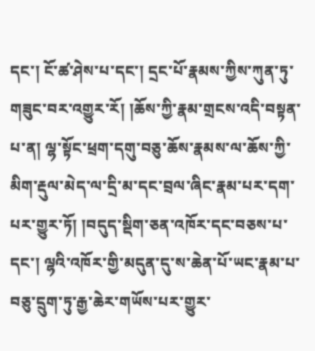དང་། ངོ་ཚ་ཤེས་པ་དང་། དྲང་པོ་རྣམས་ཀྱིས་ཀུན་ཏུ་གཟུང་བར་འགྱུར་རོ། །ཆོས་ཀྱི་རྣམ་གྲངས་འདི་བསྟན་པ་ན། ལྷ་སྟོང་ཕྲག་དགུ་བཅུ་ཆོས་རྣམས་ལ་ཆོས་ཀྱི་མིག་རྡུལ་མེད་ལ་དྲི་མ་དང་བྲལ་ཞིང་རྣམ་པར་དག་པར་གྱུར་ཏོ། །བདུད་སྡིག་ཅན་འཁོར་དང་བཅས་པ་དང་། ལྷའི་འཁོར་གྱི་མདུན་དུ་ས་ཆེན་པོ་ཡང་རྣམ་པ་བཅུ་དྲུག་ཏུ་རྒྱ་ཆེར་གཡོས་པར་གྱུར་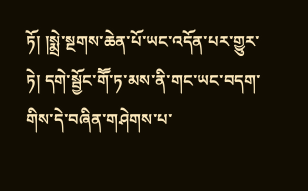ཏོ། །སྨྲེ་སྔགས་ཆེན་པོ་ཡང་འདོན་པར་གྱུར་ཏེ། དགེ་སྦྱོང་གཽ་ཏ་མས་ནི་གང་ཡང་བདག་གིས་དེ་བཞིན་གཤེགས་པ་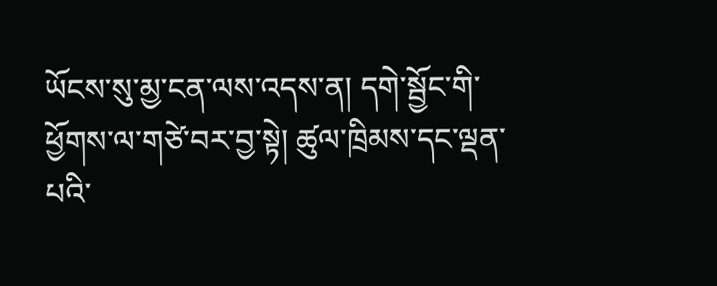ཡོངས་སུ་མྱ་ངན་ལས་འདས་ན། དགེ་སྦྱོང་གི་ཕྱོགས་ལ་གཙེ་བར་བྱ་སྟེ། ཚུལ་ཁྲིམས་དང་ལྡན་པའི་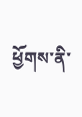ཕྱོགས་ནི་